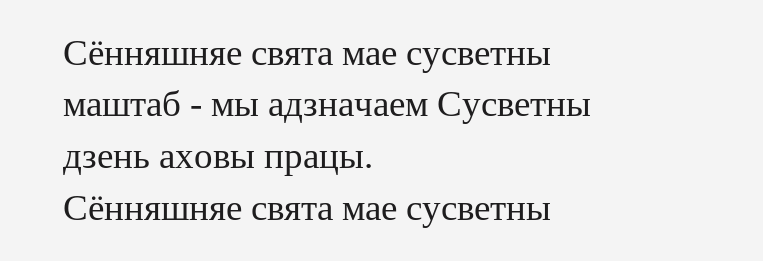Сённяшняе свята мае сусветны маштаб - мы адзначаем Сусветны дзень аховы працы.
Сённяшняе свята мае сусветны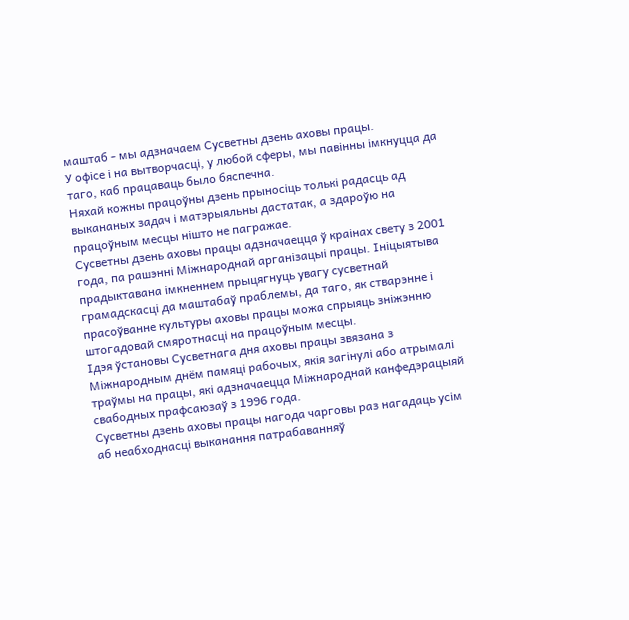маштаб - мы адзначаем Сусветны дзень аховы працы.
У офісе і на вытворчасці, у любой сферы, мы павінны імкнуцца да таго, каб працаваць было бяспечна.
Няхай кожны працоўны дзень прыносіць толькі радасць ад выкананых задач і матэрыяльны дастатак, а здароўю на працоўным месцы нішто не пагражае.
Сусветны дзень аховы працы адзначаецца ў краінах свету з 2001 года, па рашэнні Міжнароднай арганізацыі працы. Ініцыятыва прадыктавана імкненнем прыцягнуць увагу сусветнай грамадскасці да маштабаў праблемы, да таго, як стварэнне і прасоўванне культуры аховы працы можа спрыяць зніжэнню штогадовай смяротнасці на працоўным месцы.
Ідэя ўстановы Сусветнага дня аховы працы звязана з Міжнародным днём памяці рабочых, якія загінулі або атрымалі траўмы на працы, які адзначаецца Міжнароднай канфедэрацыяй свабодных прафсаюзаў з 1996 года.
Сусветны дзень аховы працы нагода чарговы раз нагадаць усім аб неабходнасці выканання патрабаванняў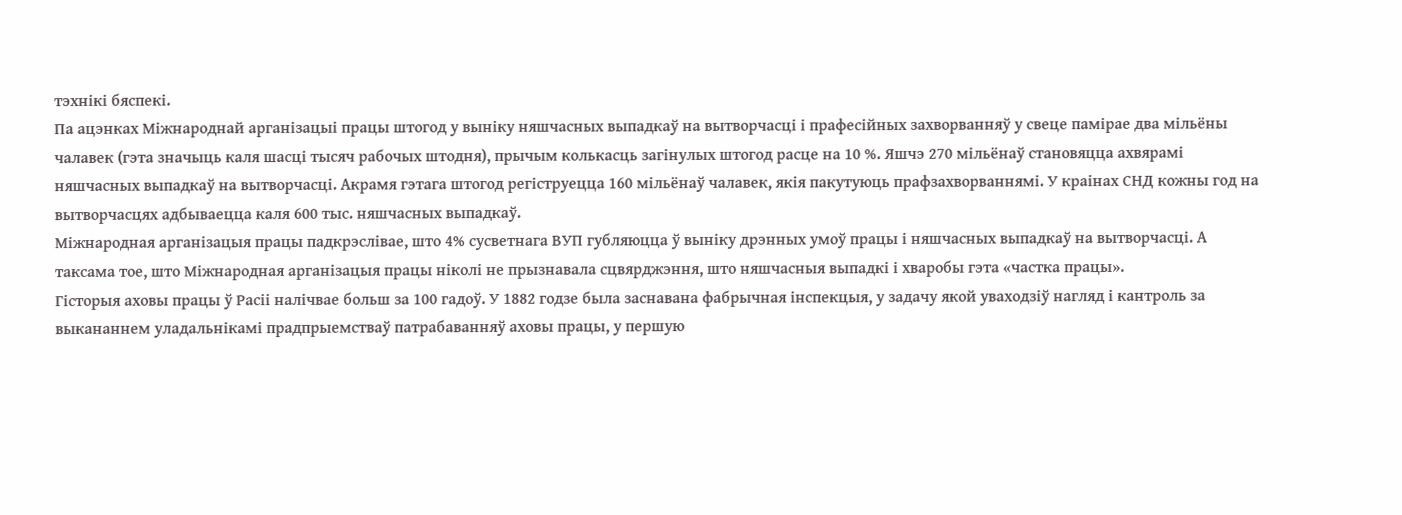тэхнікі бяспекі.
Па ацэнках Міжнароднай арганізацыі працы штогод у выніку няшчасных выпадкаў на вытворчасці і прафесійных захворванняў у свеце памірае два мільёны чалавек (гэта значыць каля шасці тысяч рабочых штодня), прычым колькасць загінулых штогод расце на 10 %. Яшчэ 270 мільёнаў становяцца ахвярамі няшчасных выпадкаў на вытворчасці. Акрамя гэтага штогод регiструецца 160 мільёнаў чалавек, якія пакутуюць прафзахворваннямі. У краінах СНД кожны год на вытворчасцях адбываецца каля 600 тыс. няшчасных выпадкаў.
Міжнародная арганізацыя працы падкрэслівае, што 4% сусветнага ВУП губляюцца ў выніку дрэнных умоў працы і няшчасных выпадкаў на вытворчасці. А таксама тое, што Міжнародная арганізацыя працы ніколі не прызнавала сцвярджэння, што няшчасныя выпадкі і хваробы гэта «частка працы».
Гісторыя аховы працы ў Расіі налічвае больш за 100 гадоў. У 1882 годзе была заснавана фабрычная інспекцыя, у задачу якой уваходзіў нагляд і кантроль за выкананнем уладальнікамі прадпрыемстваў патрабаванняў аховы працы, у першую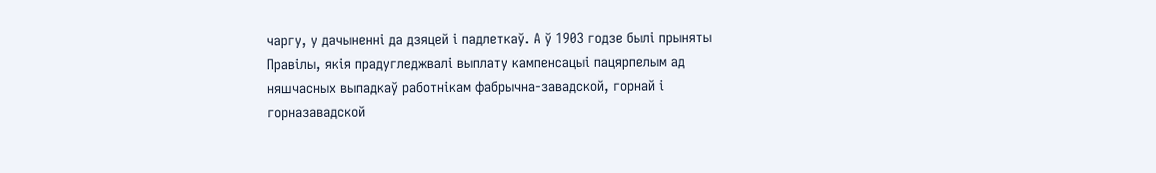чаргу, у дачыненні да дзяцей і падлеткаў. А ў 1903 годзе былі прыняты Правілы, якія прадугледжвалі выплату кампенсацыі пацярпелым ад няшчасных выпадкаў работнікам фабрычна-завадской, горнай і горназавадской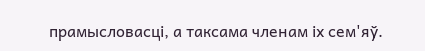прамысловасці, а таксама членам іх сем'яў.